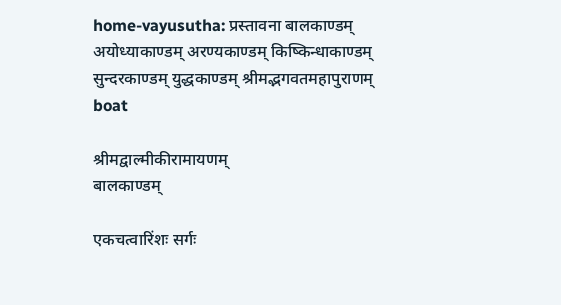home-vayusutha: प्रस्तावना बालकाण्डम् अयोध्याकाण्डम् अरण्यकाण्डम् किष्किन्धाकाण्डम् सुन्दरकाण्डम् युद्धकाण्डम् श्रीमद्भगवतमहापुराणम्
boat

श्रीमद्वाल्मीकीरामायणम्
बालकाण्डम्

एकचत्वारिंशः सर्गः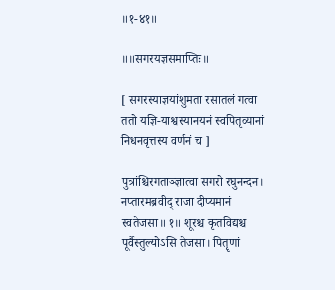॥१-४१॥

॥॥सगरयज्ञसमाप्तिः॥

[ सगरस्याज्ञयांशुमता रसातलं गत्वा ततो यज्ञि-याश्वस्यानयनं स्वपितृव्यानां निधनवृत्तस्य वर्णनं च ]

पुत्रांश्चिरगताञ्ज्ञात्वा सगरो रघुनन्दन। नप्तारमब्रवीद् राजा दीप्यमानं स्वतेजसा॥ १॥ शूरश्च कृतविद्यश्च पूर्वैस्तुल्योऽसि तेजसा। पितॄणां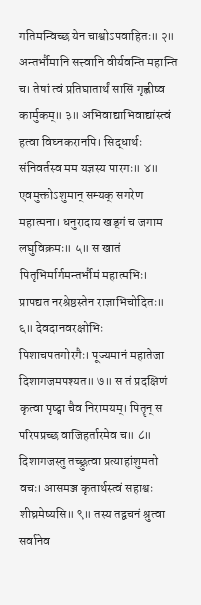गतिमन्विच्छ येन चाश्वोऽपवाहितः॥ २॥ अन्तर्भौमानि सत्त्वानि वीर्यवन्ति महान्ति च। तेषां त्वं प्रतिघातार्थं सासिं गृह्णीष्व कार्मुकम्॥ ३॥ अभिवाद्याभिवाद्यांस्त्वं हत्वा विघ्नकरानपि। सिद्धार्थः संनिवर्तस्व मम यज्ञस्य पारगः॥ ४॥ एवमुक्तोऽशुमान् सम्यक् सगरेण महात्मना। धनुरादाय खड्गं च जगाम लघुविक्रमः॥ ५॥ स खातं पितृभिर्मार्गमन्तर्भौमं महात्मभिः। प्रापद्यत नरश्रेष्ठस्तेन राज्ञाभिचोदितः॥ ६॥ देवदानवरक्षोभिः पिशाचपतगोरगैः। पूज्यमानं महातेजा दिशागजमपश्यत॥ ७॥ स तं प्रदक्षिणं कृत्वा पृष्ट्वा चैव निरामयम्। पितॄन् स परिपप्रच्छ वाजिहर्तारमेव च॥ ८॥ दिशागजस्तु तच्छ्रुत्वा प्रत्याहांशुमतो वचः। आसमञ्ज कृतार्थस्त्वं सहाश्वः शीघ्रमेष्यसि॥ ९॥ तस्य तद्वचनं श्रुत्वा सर्वानेव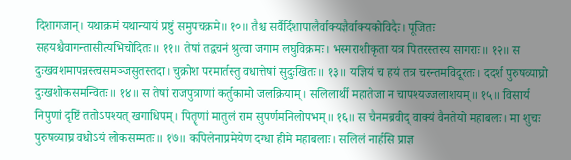दिशागजान्। यथाक्रमं यथान्यायं प्रष्टुं समुपचक्रमे॥ १०॥ तैश्च सर्वैर्दिशापालैर्वाक्यज्ञैर्वाक्यकोविदैः। पूजितः सहयश्चैवागन्तासीत्यभिचोदितः॥ ११॥ तेषां तद्वचनं श्रुत्वा जगाम लघुविक्रमः। भस्मराशीकृता यत्र पितरस्तस्य सागराः॥ १२॥ स दुःखवशमापन्नस्त्वसमञ्जसुतस्तदा। चुक्रोश परमार्तस्तु वधात्तेषां सुदुःखितः॥ १३॥ यज्ञियं च हयं तत्र चरन्तमविदूरतः। ददर्श पुरुषव्याघ्रो दुःखशोकसमन्वितः॥ १४॥ स तेषां राजपुत्राणां कर्तुकामो जलक्रियाम्। सलिलार्थी महातेजा न चापश्यज्जलाशयम्॥ १५॥ विसार्य निपुणां दृष्टिं ततोऽपश्यत् खगाधिपम्। पितॄणां मातुलं राम सुपर्णमनिलोपभम्॥ १६॥ स चैनमब्रवीद् वाक्यं वैनतेयो महाबलः। मा शुचः पुरुषव्याघ्र वधोऽयं लोकसम्मतः॥ १७॥ कपिलेनाप्रमेयेण दग्धा हीमे महाबलाः। सलिलं नार्हसि प्राज्ञ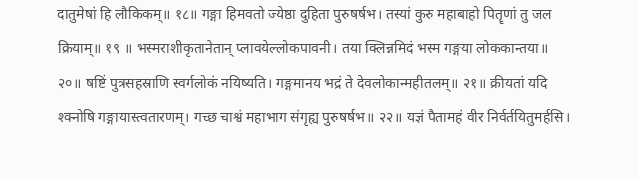दातुमेषां हि लौकिकम्॥ १८॥ गङ्गा हिमवतो ज्येष्ठा दुहिता पुरुषर्षभ। तस्यां कुरु महाबाहो पितॄणां तु जल क्रियाम्॥ १९ ॥ भस्मराशीकृतानेतान् प्लावयेल्लोकपावनी। तया क्लिन्नमिदं भस्म गङ्गया लोककान्तया॥ २०॥ षष्टिं पुत्रसहस्राणि स्वर्गलोकं नयिष्यति। गङ्गमानय भद्रं ते देवलोकान्महीतलम्॥ २१॥ क्रीयतां यदि श्क्नोषि गङ्गायास्त्वतारणम्। गच्छ चाश्वं महाभाग संगृह्य पुरुषर्षभ॥ २२॥ यज्ञं पैतामहं वीर निर्वर्तयितुमर्हसि।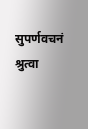सुपर्णवचनं श्रुत्वा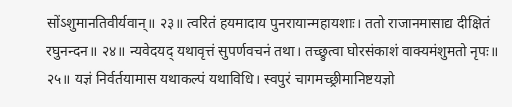सोंऽशुमानतिवीर्यवान्॥ २३॥ त्वरितं हयमादाय पुनरायान्महायशाः। ततो राजानमासाद्य दीक्षितं रघुनन्दन॥ २४॥ न्यवेदयद् यथावृत्तं सुपर्णवचनं तथा। तच्छ्रुत्वा घोरसंकाशं वाक्यमंशुमतो नृपः॥ २५॥ यज्ञं निर्वर्तयामास यथाकल्पं यथाविधि। स्वपुरं चागमच्छ्रीमानिष्टयज्ञो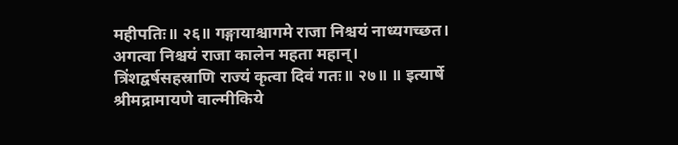महीपतिः॥ २६॥ गङ्गायाश्चागमे राजा निश्चयं नाध्यगच्छत। अगत्वा निश्चयं राजा कालेन महता महान्। त्रिंशद्वर्षसहस्राणि राज्यं कृत्वा दिवं गतः॥ २७॥ ॥ इत्यार्षे श्रीमद्रामायणे वाल्मीकिये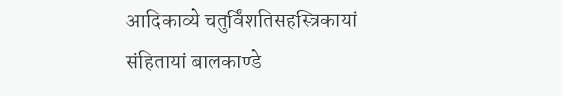आदिकाव्ये चतुर्विंशतिसहस्त्रिकायां संहितायां बालकाण्डे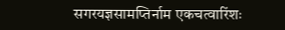सगरयज्ञसामप्तिर्नाम एकचत्वारिंशः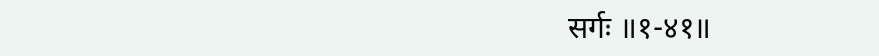सर्गः ॥१-४१॥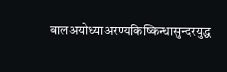बालअयोध्याअरण्यकिष्किन्धासुन्दरयुद्ध